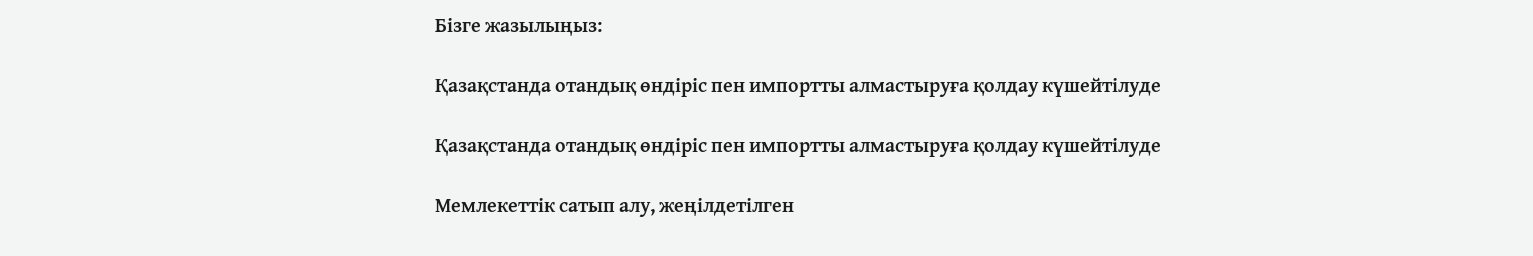Бізге жазылыңыз:

Қазақстанда отандық өндіріс пен импортты алмастыруға қолдау күшейтілуде

Қазақстанда отандық өндіріс пен импортты алмастыруға қолдау күшейтілуде

Мемлекеттік сатып алу, жеңілдетілген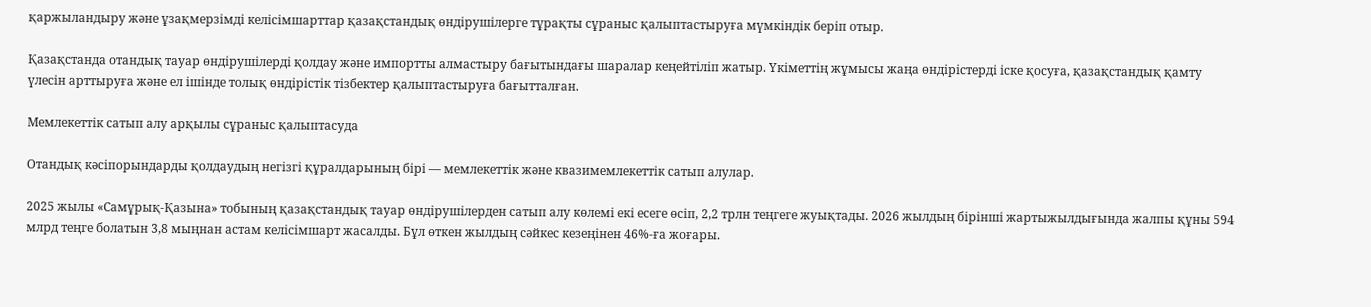қаржыландыру және ұзақмерзімді келісімшарттар қазақстандық өндірушілерге тұрақты сұраныс қалыптастыруға мүмкіндік беріп отыр.

Қазақстанда отандық тауар өндірушілерді қолдау және импортты алмастыру бағытындағы шаралар кеңейтіліп жатыр. Үкіметтің жұмысы жаңа өндірістерді іске қосуға, қазақстандық қамту үлесін арттыруға және ел ішінде толық өндірістік тізбектер қалыптастыруға бағытталған.

Мемлекеттік сатып алу арқылы сұраныс қалыптасуда

Отандық кәсіпорындарды қолдаудың негізгі құралдарының бірі — мемлекеттік және квазимемлекеттік сатып алулар.

2025 жылы «Самұрық-Қазына» тобының қазақстандық тауар өндірушілерден сатып алу көлемі екі есеге өсіп, 2,2 трлн теңгеге жуықтады. 2026 жылдың бірінші жартыжылдығында жалпы құны 594 млрд теңге болатын 3,8 мыңнан астам келісімшарт жасалды. Бұл өткен жылдың сәйкес кезеңінен 46%-ға жоғары.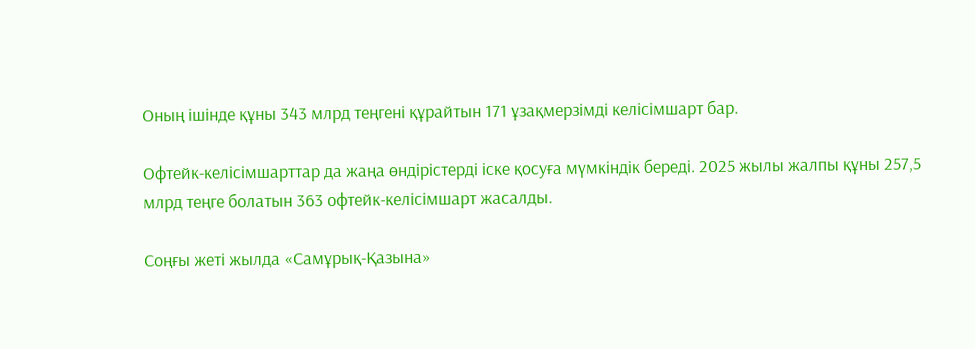Оның ішінде құны 343 млрд теңгені құрайтын 171 ұзақмерзімді келісімшарт бар.

Офтейк-келісімшарттар да жаңа өндірістерді іске қосуға мүмкіндік береді. 2025 жылы жалпы құны 257,5 млрд теңге болатын 363 офтейк-келісімшарт жасалды.

Соңғы жеті жылда «Самұрық-Қазына»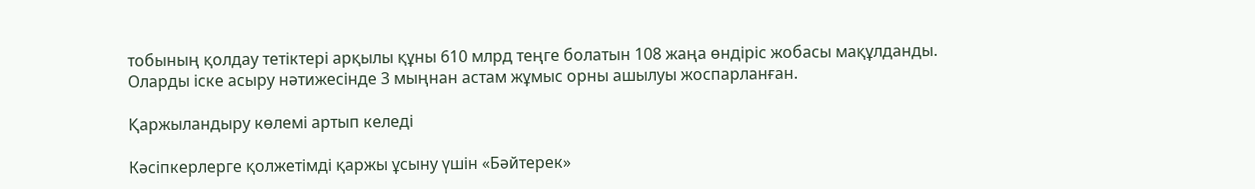тобының қолдау тетіктері арқылы құны 610 млрд теңге болатын 108 жаңа өндіріс жобасы мақұлданды. Оларды іске асыру нәтижесінде 3 мыңнан астам жұмыс орны ашылуы жоспарланған.

Қаржыландыру көлемі артып келеді

Кәсіпкерлерге қолжетімді қаржы ұсыну үшін «Бәйтерек»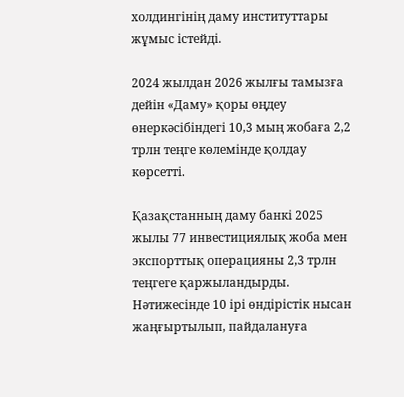холдингінің даму институттары жұмыс істейді.

2024 жылдан 2026 жылғы тамызға дейін «Даму» қоры өңдеу өнеркәсібіндегі 10,3 мың жобаға 2,2 трлн теңге көлемінде қолдау көрсетті.

Қазақстанның даму банкі 2025 жылы 77 инвестициялық жоба мен экспорттық операцияны 2,3 трлн теңгеге қаржыландырды. Нәтижесінде 10 ірі өндірістік нысан жаңғыртылып, пайдалануға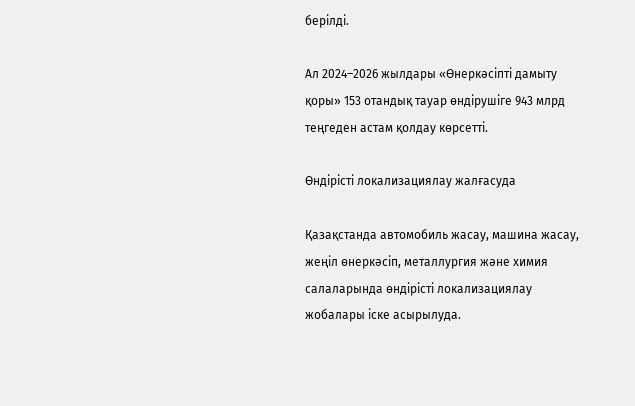берілді.

Ал 2024–2026 жылдары «Өнеркәсіпті дамыту қоры» 153 отандық тауар өндірушіге 943 млрд теңгеден астам қолдау көрсетті.

Өндірісті локализациялау жалғасуда

Қазақстанда автомобиль жасау, машина жасау, жеңіл өнеркәсіп, металлургия және химия салаларында өндірісті локализациялау жобалары іске асырылуда.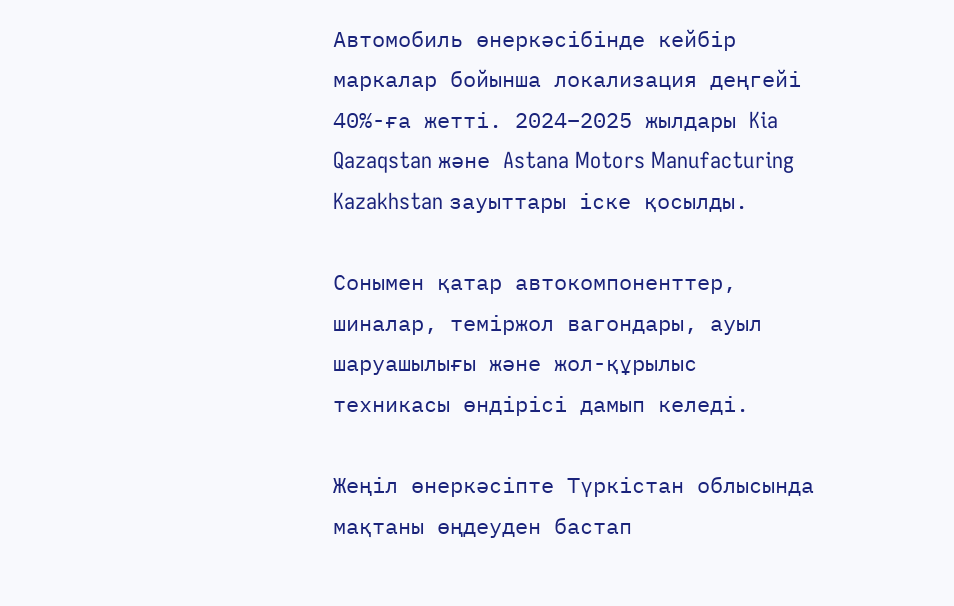Автомобиль өнеркәсібінде кейбір маркалар бойынша локализация деңгейі 40%-ға жетті. 2024–2025 жылдары Kia Qazaqstan және Astana Motors Manufacturing Kazakhstan зауыттары іске қосылды.

Сонымен қатар автокомпоненттер, шиналар, теміржол вагондары, ауыл шаруашылығы және жол-құрылыс техникасы өндірісі дамып келеді.

Жеңіл өнеркәсіпте Түркістан облысында мақтаны өңдеуден бастап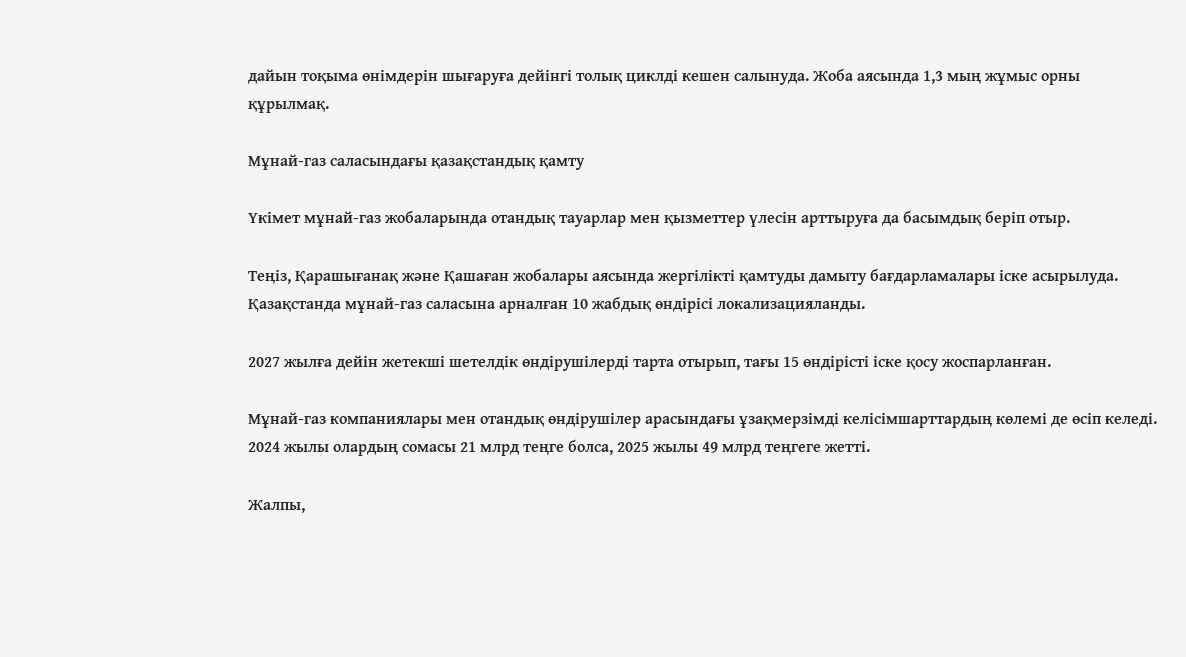дайын тоқыма өнімдерін шығаруға дейінгі толық циклді кешен салынуда. Жоба аясында 1,3 мың жұмыс орны құрылмақ.

Мұнай-газ саласындағы қазақстандық қамту

Үкімет мұнай-газ жобаларында отандық тауарлар мен қызметтер үлесін арттыруға да басымдық беріп отыр.

Теңіз, Қарашығанақ және Қашаған жобалары аясында жергілікті қамтуды дамыту бағдарламалары іске асырылуда. Қазақстанда мұнай-газ саласына арналған 10 жабдық өндірісі локализацияланды.

2027 жылға дейін жетекші шетелдік өндірушілерді тарта отырып, тағы 15 өндірісті іске қосу жоспарланған.

Мұнай-газ компаниялары мен отандық өндірушілер арасындағы ұзақмерзімді келісімшарттардың көлемі де өсіп келеді. 2024 жылы олардың сомасы 21 млрд теңге болса, 2025 жылы 49 млрд теңгеге жетті.

Жалпы,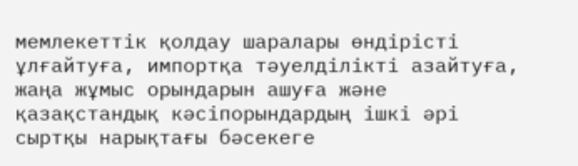мемлекеттік қолдау шаралары өндірісті ұлғайтуға, импортқа тәуелділікті азайтуға, жаңа жұмыс орындарын ашуға және қазақстандық кәсіпорындардың ішкі әрі сыртқы нарықтағы бәсекеге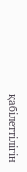қабілеттілігін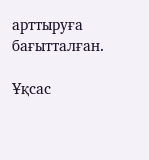арттыруға бағытталған.

Ұқсас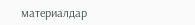материалдар